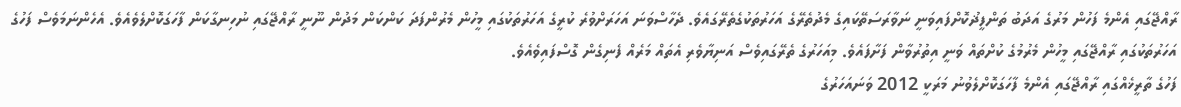ރާއްޖޭގައި އެންމެ ފަހުން މަރުގެ އަދަބު ތަންފީޛުކޮށްފައިވަނީ ނަވާރަސަތޭކައިގެ މެދުތެރޭގެ އަހަރުތަކުގެތެރޭގައެވެ. ދެހާސްވަނަ އަހަރަށްވުރެ ކުރީގެ އަހަރުތަކުގައި މީހުން މެރުންފަދަ ކަންކަން މަދުން ނޫނީ ރާއްޖޭގައި ނުހިނގާކަން ފާހަގަކޮށްލެވެއެވެ. އެހެންނަމަވެސް ފަހުގެ އަހަރުތަކުގައި ރާއްޖޭގައި މީހުން މެރުމުގެ ކުށްތައް ވަނީ އިތުރުވާން ފަށާފައެވެ. މިއަހަރުގެ ތެރޭގައިވެސް އަނިޔާވެރި އެތައް މަރެއް ފެނިގެން ގޮސްފައިވެއެވެ.
ފަހުގެ ތާރީޚެއްގައި ރާއްޖޭގައި އެންމެ ފާހަގަކޮށްލެވުނު މަރަކީ 2012 ވަނައަހަރުގެ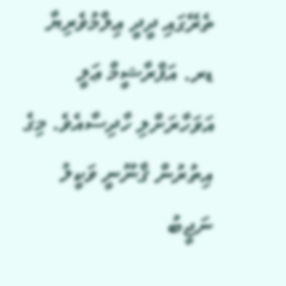ތެރޭގައި ދީދީ ޢިލްމުވެރިޔާ ޑރ. އަފްރާޝީމް ޢަލީ އަވަހާރަށްލި ހާދިސާއެވެ. މިގެ އިތުރުން ޤާނޫނީ ވަކީލު ނަޖީބު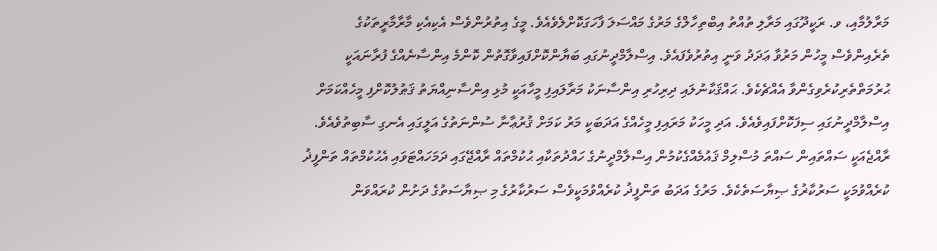މަރާލުމާއި، ވ. ރަކީދޫގައި މަރާލި ތުއްތު އިބްތިހާލްގެ މަރުގެ މައްސަލަ ފާހަގަކޮށްލެވެއެވެ. މީގެ އިތުރުންވެސް އެކިއެކި މާރާމާރީތަކުގެ ތެރެއިންވެސް މީހުން މަރުވާ ޢަދަދު ވަނީ އިތުރުވެފައެވެ. އިސްލާމްދީނުގައި ބަޔާންކޮށްފައިވާގޮތުން ކޮންމެ އިންސާނެއްގެ ފުރާނައަކީ ޙުރުމަތްތެރިކުރެވިގެންވާ އެއްޗެކެވެ. ޙައްޤަކާނުލައި ދިރިހުރި އިންސާނަކު މަރާލައިފި މީހާއަކީ މުޅި އިންސާނިއްޔަތު ޤަޠުލުކޮށްފި މީހެއްކަމަށް އިސްލާމްދީނުގައި ސިފަކޮށްފައިވެއެވެ. އަދި މީހަކު މަރައިފި މީހެއްގެ އަދަބަކީ މަރު ކަމަށް ޤުރުޢާނާ ސުންނަތުގެ އަލީގައި އެނގި ސާބިތުވެއެވެ.
ރާއްޖެއަކީ ސައްތައިން ސައްތަ މުސްލިމް ޤައުމެއްގެކުމުން އިސްލާމްދީނުގެ ހައްދުތަކާއި ޙުކުމްތައް ރާއްޖޭގައި ދަމަހައްޓަވައި އެޙުކުމްތައް ތަންފީޛު ކުރެއްވުމަކީ ސަރުކާޜުގެ ޞިޔާސަތެކެވެ. މަރުގެ އަދަބު ތަންފީޛު ކުރެއްވުމަކީވެސް ސަރުކާރުގެ މި ޞިޔާސަތުގެ ދަށުން ކުރައްވަން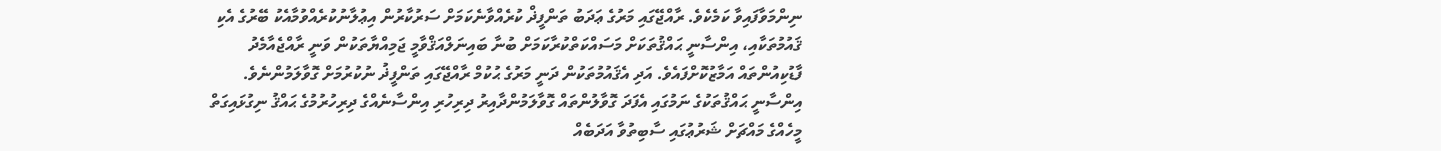ނިންމަވާފައިވާ ކަމެކެވެ. ރާއްޖޭގައި މަރުގެ ޢަދަބު ތަންފީޛް ކުރެއްވާނެކަމަށް ސަރުކާރުން އިޢުލާނުކުރެއްވުމާއެކު ބޭރުގެ އެކި ޤައުމުތަކާއި، އިންސާނީ ޙައްޤުތަކަށް މަސައްކަތްކުރާކަމަށް ބުނާ ބައިނަލްއަޤްވާމީ ޖަމިއްޔާތަކުން ވަނީ ރާއްޖެއާމެދު ފާޑުކިއުންތައް އަމާޒުކޮށްފައެވެ. އަދި އެޤައުމުތަކުން ދަނީ މަރުގެ ޙުކުމް ރާއްޖޭގައި ތަންފީޛު ނުކުރުމަށް ގޮވާލަމުންނެވެ.
އިންސާނީ ޙައްޤުތަކުގެ ނަމުގައި އެފަދަ ގޮވާލުންތައް ގޮވާލަމުންދާއިރު ދިރިހުރި އިންސާނެއްގެ ދިރިހުރުމުގެ ޙައްޤު ނިގުޅައިގަތް މީހެއްގެ މައްޗަށް ޝަރުޢުގައި ސާބިތުވާ އަދަބެއް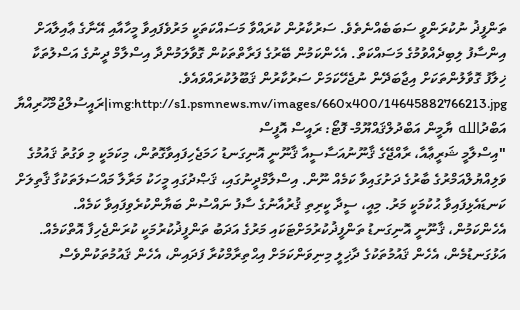ތަންފީޛު ނުކުރަންވީ ސަބަބެއްނެތެވެ. ސަރުކާރުން ކުރައްވާ މަސައްކަތަކީ މަރުވެފައިވާ މީހާއާއި އޭނާގެ ޢާއިލާއަށް އިންސާފު ލިބިދެއްވުމުގެ މަސައްކަތް. އެހެންކަމުން ބޭރުގެ ފަރާތްތަކުން ގޮވާލަމުންދާ އިސްލާމް ދީނުގެ އަސްލުތަކާ ޚިލާފު ގޮވާލުންތަކަށް އިޖާބަދޭން ނުޖެހޭކަމަށް ސަރުކާރުން ޤަބޫލުކުރައްވައެވެ.
img:http://s1.psmnews.mv/images/660x400/14645882766213.jpg|ރައީސުލްޖުމްހޫރިއްޔާ އަބްދުالله ޔާމީން އަބްދުލްޤައްޔޫމް- ފޮޓޯ: ރައީސް އޮފީސް
"އިސްލާމީ ޝަރީޢާއާ، ރާއްޖޭގެ ޤާނޫނުއަސާސީއާ ޤާނޫނީ އޮނިގަނޑު ހަމަޖެހިފައިވާގޮތުން، މިކަމަކީ މި ވަގުތު ޤައުމުގެ ވަލިއްޔުލްއަމްރުގެ ބާރުގެ ދަށުގައިވާ ކަމެއް ނޫން. އިސްލާމްދީނުގައި، ޤަޞްދުގައި މީހަކު މަރާލާ މައްސަލަތަކުގާ ޤާތިލަށް ކަނޑައެޅިފައިވާ ޙުކުމަކީ މަރު. މިއީ، ސީދާ ކީރިތި ޤުރުއާނުގެ ސާފު ނައްސުން ބަޔާންކުރެވިފައިވާ ކަމެއް. އެހެންކަމުން، ޤާނޫނީ އޮނިގަނޑު ތަންފީޛުކުރުމަށްޓަކައި މަރުގެ އަދަބު ތަންފީޛުކުރުމަކީ ކުރަންޖެހިފާ އޮތްކަމެއް. އަޅުގަނޑުމެން، އެހެން ޤައުމުތަކުގެ ދާޚިލީ މިނިވަންކަމަށް އިޙްތިރާމްކުރާ ފަދައިން، އެހެން ޤައުމުތަކުންވެސް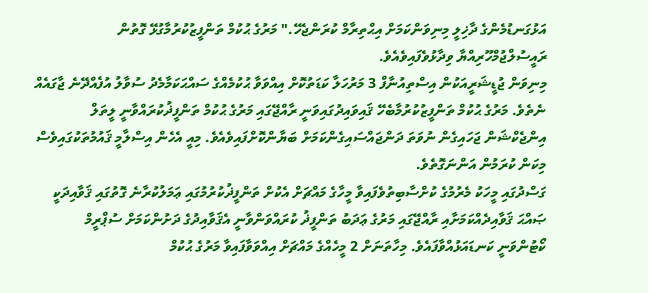އަޅުގަނޑުމެންގެ ދާޚިލީ މިނިވަންކަމަށް އިޙްތިރާމް ކުރަންޖެހޭ." މަރުގެ ޙުކުމް ތަންފީޒުކުރުމާގުޅޭ ގޮތުން ރައީސުލްޖުމްހޫރިއްޔާ ވިދާޅުވެފައިވެއެވެ.
މިނިވަން ޖުޑީޝަރީއަކުން އިސްތިއުނާފް 3 މަރުހަލާ ކަޑަތުކޮށް އިއްވަވާ ޙުކުމެއްގެ ސައްޙަކަމާމެދު ސުވާލު އުފެއްދޭނެ ޖާގައެއް ނެތެވެ. މަރުގެ ޙުކުމް ތަންފީޒުކުރުމާބެހޭ ޤައިވައިދުގައިވަނީ ރާއްޖޭގައި މަރުގެ ޙުކުމް ތަންފީޛުކުރައްވާނީ ލީތަލް އިންޖެކްޝަން ޖަހައިގެން ނުވަތަ ދަންޖައްސައިގެންކަމަށް ބަޔާންކޮށްފައިވެއެވެ. މިއީ އެހެން އިސްލާމީ ޤައުމުތަކުގައިވެސް މިކަން ކުރަމުން އަންނަގޮތެވެ.
ގަސްދުގައި މީހަކު މެރުމުގެ ކުށްސާބިތުވެފައިވާ މީހާގެ މައްޗަށް އެކުށް ތަންފީޛުކުރުމުގައި ޢަމަލުކުރާނެ ގޮތުގައި ޤަވާއިދަކީ ޞައްޙަ ޤަވާއިދެއްކަމަށާއި ރާއްޖޭގައި މަރުގެ ޢަދަބު ތަންފީޛު ކުރައްވަންވާނީ އެޤަވާއިދުގެ ދަށުންކަމަށް ސުޕްރީމް ކޯޓުންވަނީ ކަނޑައަޅުއްވާފައެވެ. މިހާތަނަށް 2 މީހެއްގެ މައްޗަށް އިއްވަވާފައިވާ މަރުގެ ޙުކުމް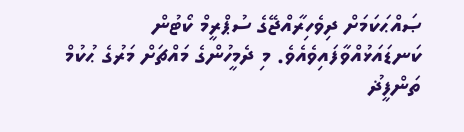ޞައްޙަކަމަށް ދިވެހިރާއްޖޭގެ ސުޕްރީމް ކޯޓުން ކަނޑައަޅުއްވާފައިވެއެވެ. މި ދެމީހުންގެ މައްޗަށް މަރުގެ ޙުކުމް ތަންފީޛު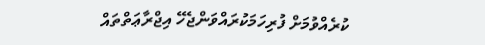ކުރެއްވުމަށް ފުރިހަމަކުރައްވަންޖެހޭ އިޖްރާޢަތްތައް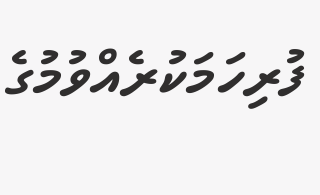ފުރިހަމަކުރެއްވުމުގެ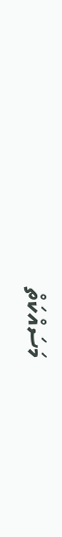މަސައްކަތް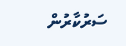ސަރުކާރުން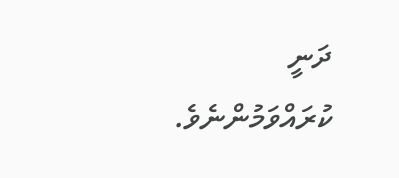ދަނީ ކުރައްވަމުންނެވެ.